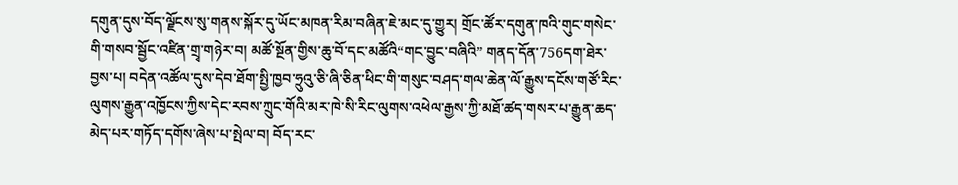དགུན་དུས་བོད་ལྗོངས་སུ་གནས་སྐོར་དུ་ཡོང་མཁན་རིམ་བཞིན་ཇེ་མང་དུ་གྱུར། གྲོང་ཚོར་དགུན་ཁའི་གུང་གསེང་གི་གསབ་སྦྱོང་འཛིན་གྲྭ་གཉེར་བ། མཚོ་སྔོན་གྱིས་ཆུ་བོ་དང་མཚོའི“གང་བྱུང་བཞིའི” གནད་དོན་756དག་ཐེར་བྱས་པ། བདེན་འཚོལ་དུས་དེབ་ཐོག་སྤྱི་ཁྱབ་ཧྲུའུ་ཅི་ཞི་ཅིན་ཕིང་གི་གསུང་བཤད་གལ་ཆེན་ལོ་རྒྱུས་དངོས་གཙོ་རིང་ལུགས་རྒྱུན་འཁྱོངས་ཀྱིས་དེང་རབས་ཀྲུང་གོའི་མར་ཁེ་སི་རིང་ལུགས་འཕེལ་རྒྱས་ཀྱི་མཐོ་ཚད་གསར་པ་རྒྱུན་ཆད་མེད་པར་གཏོད་དགོས་ཞེས་པ་སྤེལ་བ། བོད་རང་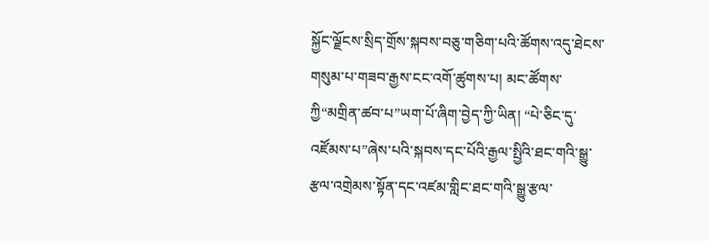སྐྱོང་ལྗོངས་སྲིད་གྲོས་སྐབས་བཅུ་གཅིག་པའི་ཚོགས་འདུ་ཐེངས་གསུམ་པ་གཟབ་རྒྱས་ངང་འགོ་ཚུགས་པ། མང་ཚོགས་ཀྱི“མགྲིན་ཚབ་པ”ཡག་པོ་ཞིག་བྱེད་ཀྱི་ཡིན། “པེ་ཅིང་དུ་འཛོམས་པ”ཞེས་པའི་སྐབས་དང་པོའི་རྒྱལ་སྤྱིའི་ཐང་གའི་སྒྱུ་རྩལ་འགྲེམས་སྟོན་དང་འཛམ་གླིང་ཐང་གའི་སྒྱུ་རྩལ་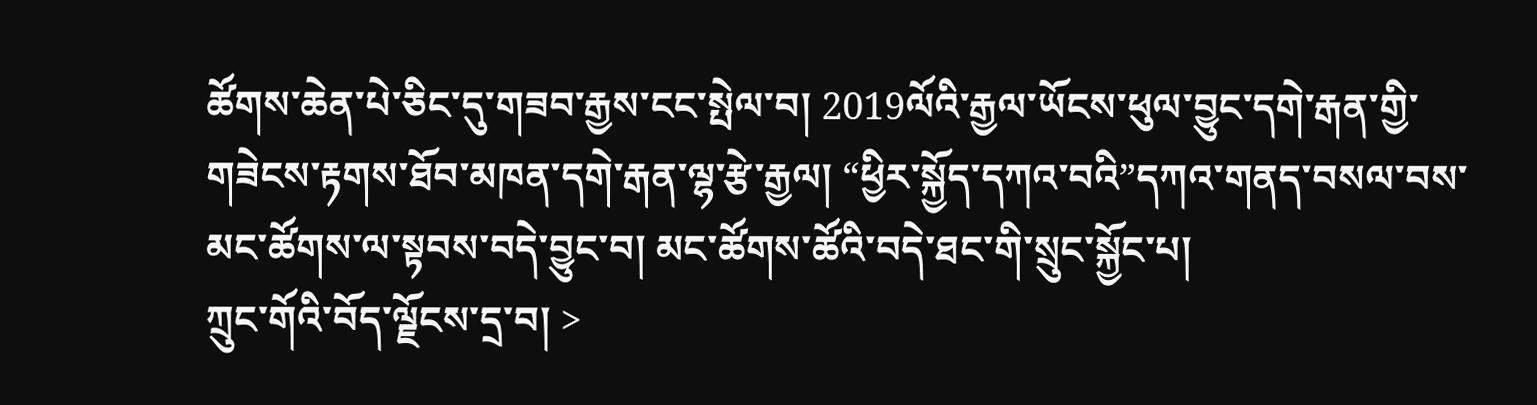ཚོགས་ཆེན་པེ་ཅིང་དུ་གཟབ་རྒྱས་ངང་སྤེལ་བ། 2019ལོའི་རྒྱལ་ཡོངས་ཕུལ་བྱུང་དགེ་རྒན་གྱི་གཟེངས་རྟགས་ཐོབ་མཁན་དགེ་རྒན་ལྷ་རྩེ་རྒྱལ། “ཕྱིར་སྐྱོད་དཀའ་བའི”དཀའ་གནད་བསལ་བས་མང་ཚོགས་ལ་སྟབས་བདེ་བྱུང་བ། མང་ཚོགས་ཚོའི་བདེ་ཐང་གི་སྲུང་སྐྱོང་པ།
ཀྲུང་གོའི་བོད་ལྗོངས་དྲ་བ། >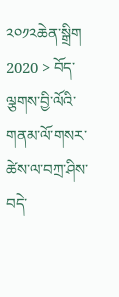༢༠༡༢ཆེན་སྒྲིག 2020 > བོད་ལྕགས་བྱི་ལོའི་གནམ་ལོ་གསར་ཚེས་ལ་བཀྲ་ཤིས་བདེ་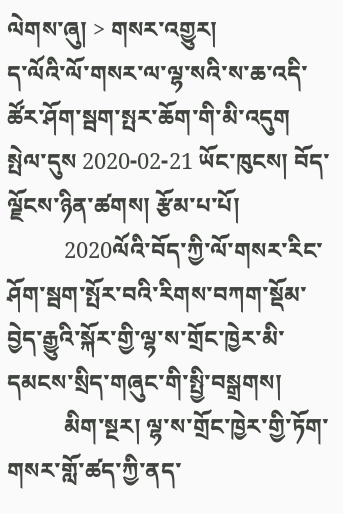ལེགས་ཞུ། > གསར་འགྱུར།
ད་ལོའི་ལོ་གསར་ལ་ལྷ་སའི་ས་ཆ་འདི་ཚོར་ཤོག་སྦག་སྤར་ཆོག་གི་མི་འདུག
སྤེལ་དུས 2020-02-21 ཡོང་ཁུངས། བོད་ལྗོངས་ཉིན་ཚགས། རྩོམ་པ་པོ།
          2020ལོའི་བོད་ཀྱི་ལོ་གསར་རིང་ཤོག་སྦག་སྤོར་བའི་རིགས་བཀག་སྡོམ་བྱེད་རྒྱུའི་སྐོར་གྱི་ལྷ་ས་གྲོང་ཁྱེར་མི་དམངས་སྲིད་གཞུང་གི་སྤྱི་བསྒྲགས།
          མིག་སྔར། ལྷ་ས་གྲོང་ཁྱེར་གྱི་ཏོག་གསར་གློ་ཚད་ཀྱི་ནད་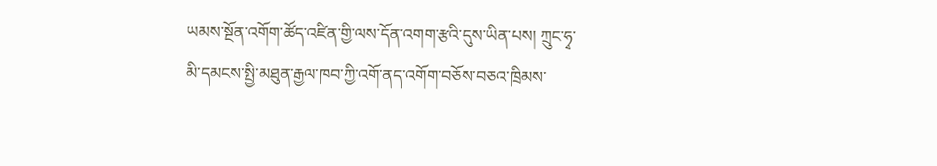ཡམས་སྔོན་འགོག་ཚོད་འཛིན་གྱི་ལས་དོན་འགག་རྩའི་དུས་ཡིན་པས། ཀྲུང་ཧྭ་མི་དམངས་སྤྱི་མཐུན་རྒྱལ་ཁབ་ཀྱི་འགོ་ནད་འགོག་བཅོས་བཅའ་ཁྲིམས་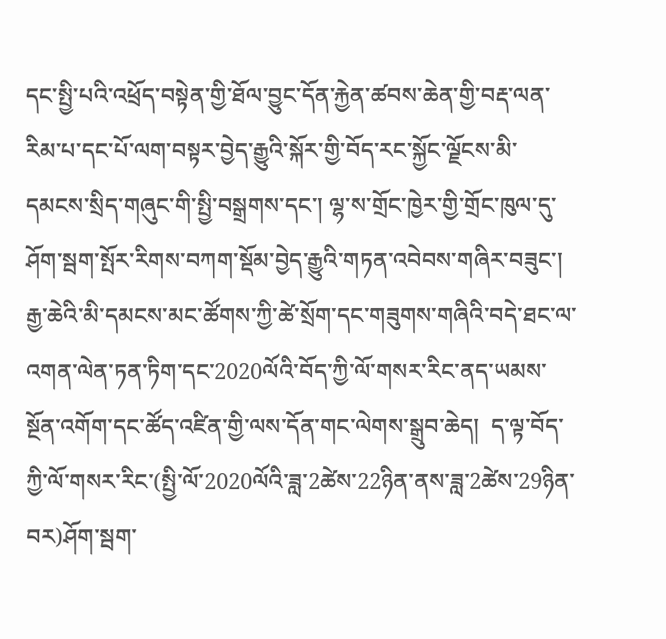དང་སྤྱི་པའི་འཕྲོད་བསྟེན་གྱི་ཐོལ་བྱུང་དོན་རྐྱེན་ཚབས་ཆེན་གྱི་བརྡ་ལན་རིམ་པ་དང་པོ་ལག་བསྟར་བྱེད་རྒྱུའི་སྐོར་གྱི་བོད་རང་སྐྱོང་ལྗོངས་མི་དམངས་སྲིད་གཞུང་གི་སྤྱི་བསྒྲགས་དང་། ལྷ་ས་གྲོང་ཁྱེར་གྱི་གྲོང་ཁུལ་དུ་ཤོག་སྦག་སྤོར་རིགས་བཀག་སྡོམ་བྱེད་རྒྱུའི་གཏན་འབེབས་གཞིར་བཟུང་། རྒྱ་ཆེའི་མི་དམངས་མང་ཚོགས་ཀྱི་ཚེ་སྲོག་དང་གཟུགས་གཞིའི་བདེ་ཐང་ལ་འགན་ལེན་ཏན་ཏིག་དང་2020ལོའི་བོད་ཀྱི་ལོ་གསར་རིང་ནད་ཡམས་སྔོན་འགོག་དང་ཚོད་འཛིན་གྱི་ལས་དོན་གང་ལེགས་སྒྲུབ་ཆེད།  ད་ལྟ་བོད་ཀྱི་ལོ་གསར་རིང་(སྤྱི་ལོ་2020ལོའི་ཟླ་2ཚེས་22ཉིན་ནས་ཟླ་2ཚེས་29ཉིན་བར)ཤོག་སྦག་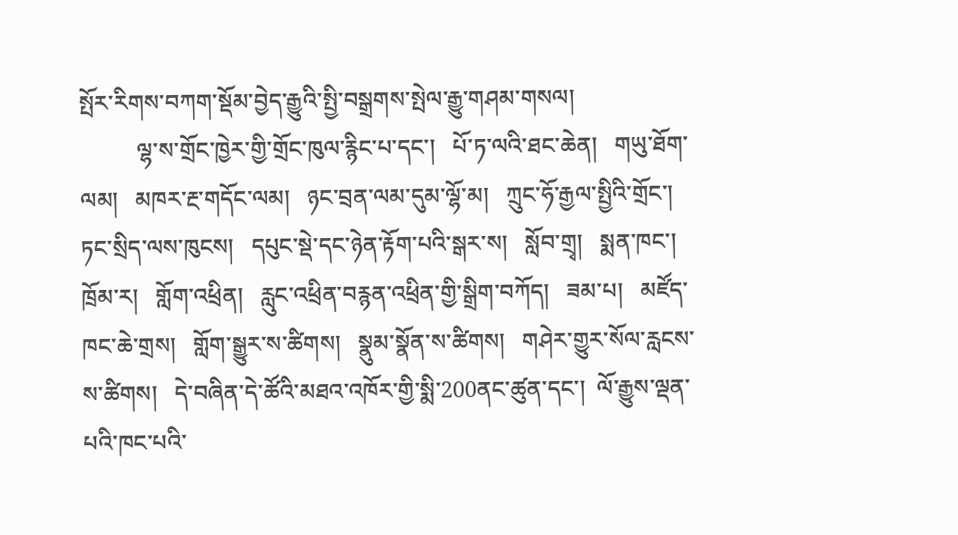སྤོར་རིགས་བཀག་སྡོམ་བྱེད་རྒྱུའི་སྤྱི་བསྒྲགས་སྤེལ་རྒྱུ་གཤམ་གསལ།
          ལྷ་ས་གྲོང་ཁྱེར་གྱི་གྲོང་ཁུལ་རྙིང་པ་དང་།   པོ་ཏ་ལའི་ཐང་ཆེན།   གཡུ་ཐོག་ལམ།   མཁར་རྔ་གདོང་ལམ།   ཉང་བྲན་ལམ་དུམ་ལྷོ་མ།   ཀྲུང་ཧོ་རྒྱལ་སྤྱིའི་གྲོང་།   ཏང་སྲིད་ལས་ཁུངས།   དཔུང་སྡེ་དང་ཉེན་རྟོག་པའི་སྒར་ས།   སློབ་གྲྭ།   སྨན་ཁང་།   ཁྲོམ་ར།   གློག་འཕྲིན།   རླུང་འཕྲིན་བརྙན་འཕྲིན་གྱི་སྒྲིག་བཀོད།   ཟམ་པ།   མཛོད་ཁང་ཆེ་གྲས།   གློག་སྒྱུར་ས་ཚིགས།   སྣུམ་སྣོན་ས་ཚིགས།   གཤེར་གྱུར་སོལ་རླངས་ས་ཚིགས།   དེ་བཞིན་དེ་ཚོའི་མཐའ་འཁོར་གྱི་སྨི་200ནང་ཚུན་དང་།  ལོ་རྒྱུས་ལྡན་པའི་ཁང་པའི་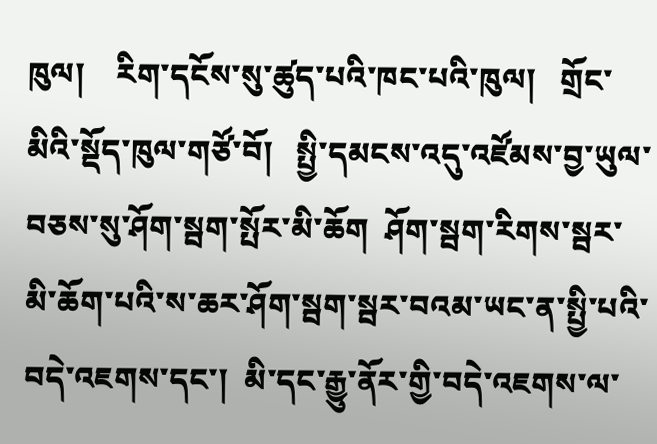ཁུལ།    རིག་དངོས་སུ་ཚུད་པའི་ཁང་པའི་ཁུལ།   གྲོང་མིའི་སྡོད་ཁུལ་གཙོ་བོ།   སྤྱི་དམངས་འདུ་འཛོམས་བྱ་ཡུལ་བཅས་སུ་ཤོག་སྦག་སྤོར་མི་ཆོག  ཤོག་སྦག་རིགས་སྦར་མི་ཆོག་པའི་ས་ཆར་ཤོག་སྦག་སྦར་བའམ་ཡང་ན་སྤྱི་པའི་བདེ་འཇགས་དང་།  མི་དང་རྒྱུ་ནོར་གྱི་བདེ་འཇགས་ལ་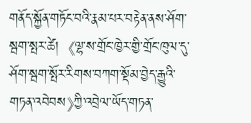གནོད་སྐྱོན་གཏོང་བའི་རྣམ་པར་བརྟེན་ནས་ཤོག་སྦག་སྤར་ཚེ།  《ལྷ་ས་གྲོང་ཁྱེར་གྱི་གྲོང་ཁུལ་དུ་ཤོག་སྦག་སྤོར་རིགས་བཀག་སྡོམ་བྱེད་རྒྱུའི་གཏན་འབེབས》ཀྱི་འབྲེལ་ཡོད་གཏན་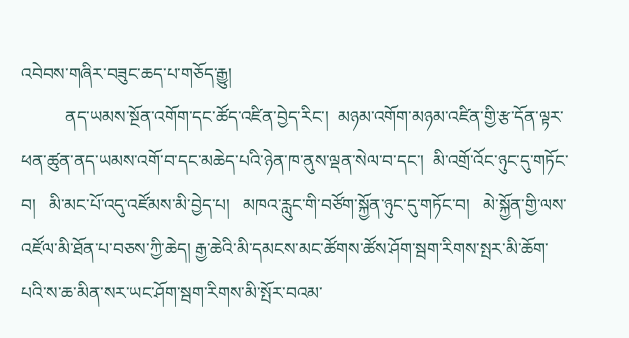འབེབས་གཞིར་བཟུང་ཆད་པ་གཅོད་རྒྱུ།
          ནད་ཡམས་སྔོན་འགོག་དང་ཚོད་འཛིན་བྱེད་རིང་།  མཉམ་འགོག་མཉམ་འཛིན་གྱི་རྩ་དོན་ལྟར་ཕན་ཚུན་ནད་ཡམས་འགོ་བ་དང་མཆེད་པའི་ཉེན་ཁ་ནུས་ལྡན་སེལ་བ་དང་།  མི་འགྲོ་འོང་ཉུང་དུ་གཏོང་བ།   མི་མང་པོ་འདུ་འཛོམས་མི་བྱེད་པ།   མཁའ་རླུང་གི་བཙོག་སྐྱོན་ཉུང་དུ་གཏོང་བ།   མེ་སྐྱོན་གྱི་ལས་འཛོལ་མི་ཐོན་པ་བཅས་ཀྱི་ཆེད། རྒྱ་ཆེའི་མི་དམངས་མང་ཚོགས་ཚོས་ཤོག་སྦག་རིགས་སྤར་མི་ཆོག་པའི་ས་ཆ་མིན་སར་ཡང་ཤོག་སྦག་རིགས་མི་སྤོར་བའམ་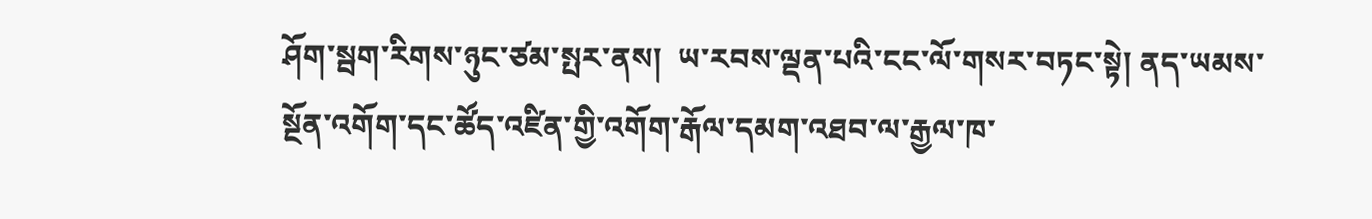ཤོག་སྦག་རིགས་ཉུང་ཙམ་སྤར་ནས།  ཡ་རབས་ལྡན་པའི་ངང་ལོ་གསར་བཏང་སྟེ། ནད་ཡམས་སྔོན་འགོག་དང་ཚོད་འཛིན་གྱི་འགོག་རྒོལ་དམག་འཐབ་ལ་རྒྱལ་ཁ་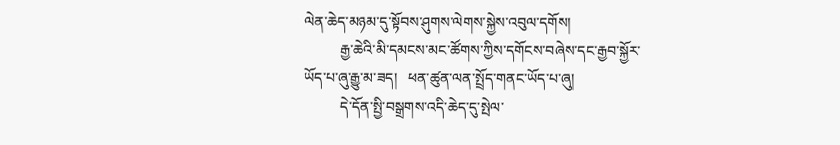ལེན་ཆེད་མཉམ་དུ་སྟོབས་ཤུགས་ལེགས་སྐྱེས་འབུལ་དགོས།
          རྒྱ་ཆེའི་མི་དམངས་མང་ཚོགས་ཀྱིས་དགོངས་བཞེས་དང་རྒྱབ་སྐྱོར་ཡོད་པ་ཞུ་རྒྱུ་མ་ཟད།   ཕན་ཚུན་ལན་སྤྲོད་གནང་ཡོད་པ་ཞུ།
          དེ་དོན་སྤྱི་བསྒྲགས་འདི་ཆེད་དུ་སྤེལ་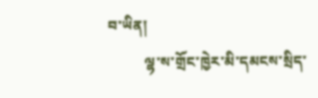བ་ཡིན།
          ལྷ་ས་གྲོང་ཁྱེར་མི་དམངས་སྲིད་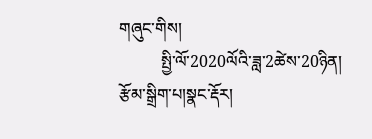གཞུང་གིས།
          སྤྱི་ལོ་2020ལོའི་ཟླ་2ཚེས་20ཉིན།
རྩོམ་སྒྲིག་པ།སྣང་རྡོར།